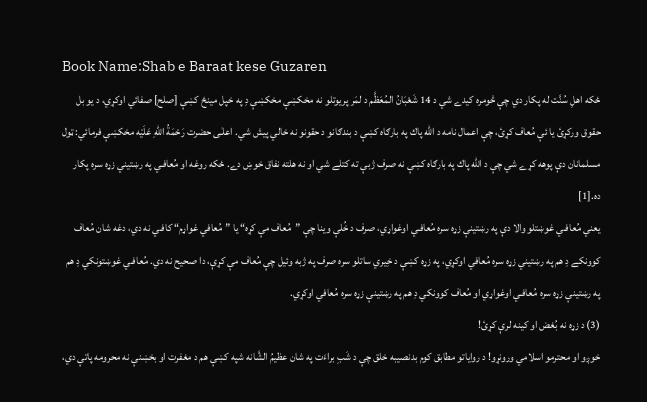Book Name:Shab e Baraat kese Guzaren
ځکه اهلِ سُنَّت له پكار دي چې څومره كيدے شي د 14 شَعْبَانُ المُعَظَّم د لمَر پريوتلو نه مخكښې مخكښې دِ په خپل مينځ کښې [صلح] صفائي اوکړي، د يو بل حقوق ورکړئ يا ئې مُعاف كړئ، چې اعمال نامه د الله پاك په بارګاه كښې د بندګانو د حقونو نه خالي پيش شي. اعلٰـى حضرت رَحْمَةُ اللهِ عَلَيْه مخکښې فرمائي: ټول مسلمانان دې پوهه كړے شي چې د الله پاك په بارګاه كښې نه صرف ژبې ته کتلے شي او نه هلته نفاق خوښ دے. ځکه روغه او مُعافـي په رښتيني زړه سره پکار ده.[1]
يعني مُعافـي غوښتلو والا دې په رښتينې زړه سره مُعافـي اوغواړي، صرف د خُلې وينا چې ”مُعاف مې كړه“ يا ”مُعافي غواړم“ كافـي نه دي، دغه شان مُعاف كوونكے دِ هم په رښتيني زړه سره مُعافي اوكړي، په زړه كښې د خِيري ساتلو سره صرف په ژبه وئيل چې مُعاف مې كړې، دا صحيح نه دي. مُعافـي غوښتونكي دِ هم په رښتينې زړه سره مُعافـي اوغواړي او مُعاف كوونكي دِ هم په رښتينې زړه سره مُعافي اوكړي.
(3) د زړه نه بُغض او كينه لرې كړئ!
خوږو او محترمو اسلامي ورونړو! د رواياتو مطابق كوم بدنصيبه خلق چې د شَبِ براءَت په شان عظيمُ الشَّانه شپه كښې هم د مغفرت او بخښنې نه محرومه پاتې دي،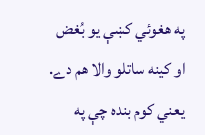په هغوئي كښې يو بُغض او كينه ساتلو والا هم دے. يعني كوم بنده چې په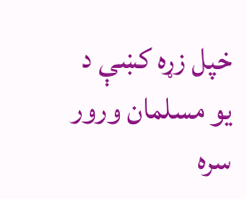خپل زړه كښې د يو مسلمان ورور سره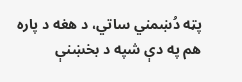پټه دُښمني ساتي، د هغه د پاره هم په دې شپه د بخښنې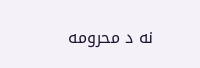نه د محرومه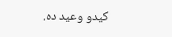كيدو وعيد ده.